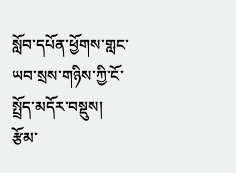སློབ་དཔོན་ཕྱོགས་གླང་ཡབ་སྲས་གཉིས་ཀྱི་ངོ་སྤྲོད་མདོར་བསྡུས།
རྩོམ་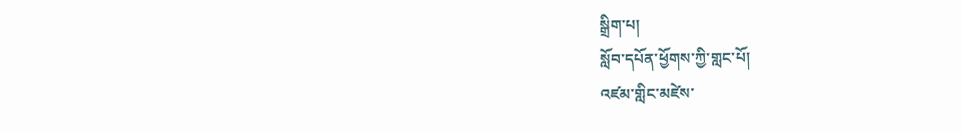སྒྲིག་པ།
སློབ་དཔོན་ཕྱོགས་ཀྱི་གླང་པོ།
འཛམ་གླིང་མཛེས་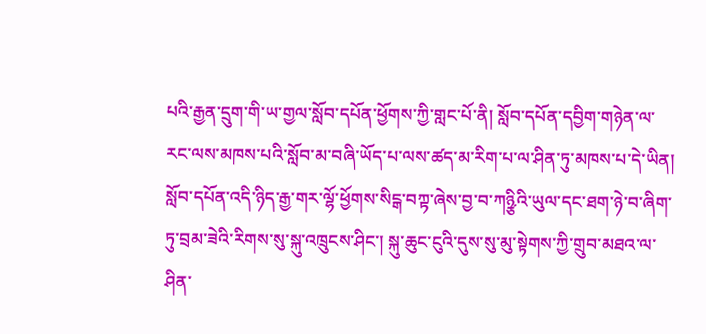པའི་རྒྱན་དྲུག་གི་ཡ་གྱལ་སློབ་དཔོན་ཕྱོགས་ཀྱི་གླང་པོ་ནི། སློབ་དཔོན་དབྱིག་གཉེན་ལ་རང་ལས་མཁས་པའི་སློབ་མ་བཞི་ཡོད་པ་ལས་ཚད་མ་རིག་པ་ལ་ཤིན་ཏུ་མཁས་པ་དེ་ཡིན། སློབ་དཔོན་འདི་ཉིད་རྒྱ་གར་ལྷོ་ཕྱོགས་སིངྒ་བཀྟ་ཞེས་བྱ་བ་ཀཉྩིའི་ཡུལ་དང་ཐག་ཉེ་བ་ཞིག་ཏུ་བྲམ་ཟེའི་རིགས་སུ་སྐུ་འཁྲུངས་ཤིང་། སྐུ་ཆུང་ངུའི་དུས་སུ་མུ་སྟེགས་ཀྱི་གྲུབ་མཐའ་ལ་ཤིན་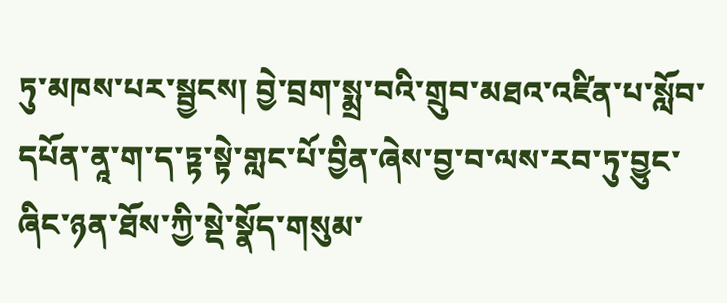ཏུ་མཁས་པར་སྦྱངས། བྱེ་བྲག་སྨྲ་བའི་གྲུབ་མཐའ་འཛིན་པ་སློབ་དཔོན་ནཱ་ག་ད་ཏྟ་སྟེ་གླང་པོ་བྱིན་ཞེས་བྱ་བ་ལས་རབ་ཏུ་བྱུང་ཞིང་ཉན་ཐོས་ཀྱི་སྡེ་སྣོད་གསུམ་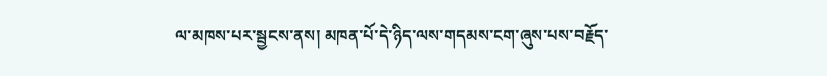ལ་མཁས་པར་སྦྱངས་ནས། མཁན་པོ་དེ་ཉིད་ལས་གདམས་ངག་ཞུས་པས་བརྗོད་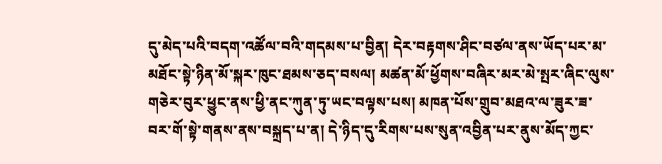དུ་མེད་པའི་བདག་འཚོལ་བའི་གདམས་པ་བྱིན། དེར་བརྟགས་ཤིང་བཙལ་ནས་ཡོད་པར་མ་མཐོང་སྟེ་ཉིན་མོ་སྐར་ཁུང་ཐམས་ཅད་བསལ། མཚན་མོ་ཕྱོགས་བཞིར་མར་མེ་སྤར་ཞིང་ལུས་གཅེར་བུར་ཕྱུང་ནས་ཕྱི་ནང་ཀུན་ཏུ་ཡང་བལྟས་པས། མཁན་པོས་གྲུབ་མཐའ་ལ་ཟུར་ཟ་བར་གོ་སྟེ་གནས་ནས་བསྐྲད་པ་ན། དེ་ཉིད་དུ་རིགས་པས་སུན་འབྱིན་པར་ནུས་མོད་ཀྱང་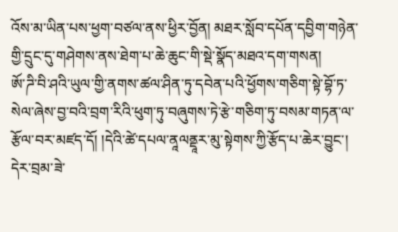འོས་མ་ཡིན་པས་ཕྱག་བཙལ་ནས་ཕྱིར་བྱོན། མཐར་སློབ་དཔོན་དབྱིག་གཉེན་གྱི་དྲུང་དུ་གཤེགས་ནས་ཐེག་པ་ཆེ་ཆུང་གི་སྡེ་སྣོད་མཐའ་དག་གསན།
ཨོ་ཌི་བི་ཤའི་ཡུལ་གྱི་ནགས་ཚལ་ཤིན་ཏུ་དབེན་པའི་ཕྱོགས་གཅིག་སྟེ་བྷོ་ཏ་སེལ་ཞེས་བྱ་བའི་བྲག་རིའི་ཕུག་ཏུ་བཞུགས་ཏེ་རྩེ་གཅིག་ཏུ་བསམ་གཏན་ལ་རྩོལ་བར་མཛད་དོ། །དེའི་ཚེ་དཔལ་ནཱལནྡཱར་མུ་སྟེགས་ཀྱི་རྩོད་པ་ཆེར་བྱུང་། དེར་བྲམ་ཟེ་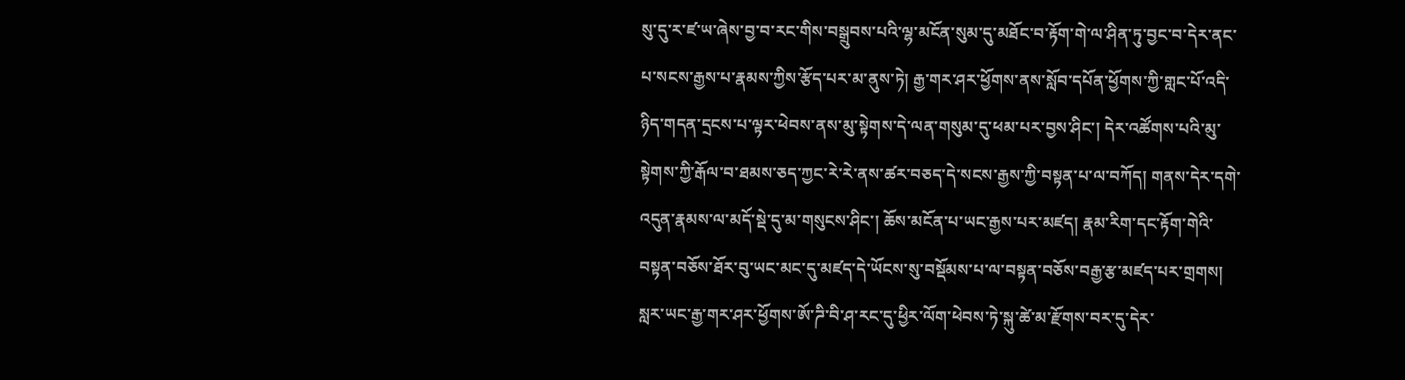སུ་དུ་ར་ཛ་ཡ་ཞེས་བྱ་བ་རང་གིས་བསྒྲུབས་པའི་ལྷ་མངོན་སུམ་དུ་མཐོང་བ་རྟོག་གེ་ལ་ཤིན་ཏུ་བྱང་བ་དེར་ནང་པ་སངས་རྒྱས་པ་རྣམས་ཀྱིས་རྩོད་པར་མ་ནུས་ཏེ། རྒྱ་གར་ཤར་ཕྱོགས་ནས་སློབ་དཔོན་ཕྱོགས་ཀྱི་གླང་པོ་འདི་ཉིད་གདན་དྲངས་པ་ལྟར་ཕེབས་ནས་མུ་སྟེགས་དེ་ལན་གསུམ་དུ་ཕམ་པར་བྱས་ཤིང་། དེར་འཚོགས་པའི་མུ་སྟེགས་ཀྱི་རྒོལ་བ་ཐམས་ཅད་ཀྱང་རེ་རེ་ནས་ཚར་བཅད་དེ་སངས་རྒྱས་ཀྱི་བསྟན་པ་ལ་བཀོད། གནས་དེར་དགེ་འདུན་རྣམས་ལ་མདོ་སྡེ་དུ་མ་གསུངས་ཤིང་། ཆོས་མངོན་པ་ཡང་རྒྱས་པར་མཛད། རྣམ་རིག་དང་རྟོག་གེའི་བསྟན་བཅོས་ཐོར་བུ་ཡང་མང་དུ་མཛད་དེ་ཡོངས་སུ་བསྡོམས་པ་ལ་བསྟན་བཅོས་བརྒྱ་རྩ་མཛད་པར་གྲགས།
སླར་ཡང་རྒྱ་གར་ཤར་ཕྱོགས་ཨོ་ཌི་བི་ཤ་རང་དུ་ཕྱིར་ལོག་ཕེབས་ཏེ་སྐུ་ཚེ་མ་རྫོགས་བར་དུ་དེར་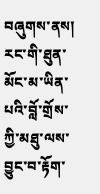བཞུགས་ནས། རང་གི་ཐུན་མོང་མ་ཡིན་པའི་བློ་གྲོས་ཀྱི་མཐུ་ལས་བྱུང་བ་རྟོག་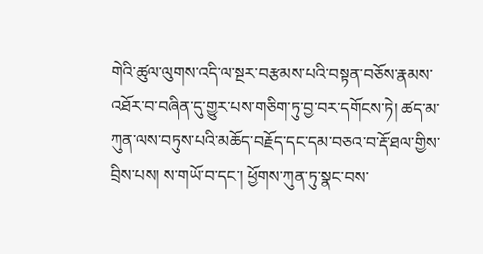གེའི་ཚུལ་ལུགས་འདི་ལ་སྔར་བརྩམས་པའི་བསྟན་བཅོས་རྣམས་འཐོར་བ་བཞིན་དུ་གྱུར་པས་གཅིག་ཏུ་བྱ་བར་དགོངས་ཏེ། ཚད་མ་ཀུན་ལས་བཏུས་པའི་མཆོད་བརྗོད་དང་དམ་བཅའ་བ་རྡོ་ཐལ་གྱིས་བྲིས་པས། ས་གཡོ་བ་དང་། ཕྱོགས་ཀུན་ཏུ་སྣང་བས་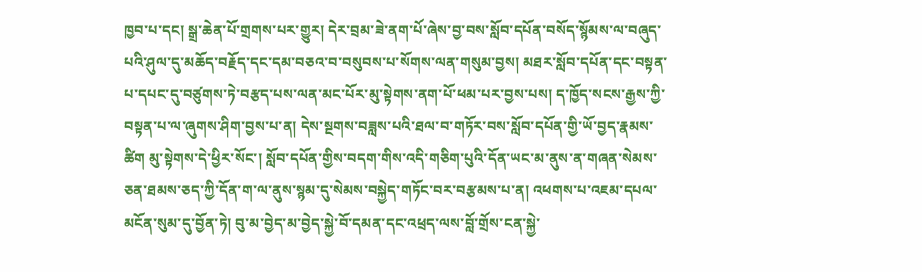ཁྱབ་པ་དང། སྒྲ་ཆེན་པོ་གྲགས་པར་གྱུར། དེར་བྲམ་ཟེ་ནག་པོ་ཞེས་བྱ་བས་སློབ་དཔོན་བསོད་སྙོམས་ལ་བཞུད་པའི་ཤུལ་དུ་མཆོད་བརྗོད་དང་དམ་བཅའ་བ་བསུབས་པ་སོགས་ལན་གསུམ་བྱས། མཐར་སློབ་དཔོན་དང་བསྟན་པ་དཔང་དུ་བཙུགས་ཏེ་བརྩད་པས་ལན་མང་པོར་མུ་སྟེགས་ནག་པོ་ཕམ་པར་བྱས་པས། ད་ཁྱོད་སངས་རྒྱས་ཀྱི་བསྟན་པ་ལ་ཞུགས་ཤིག་བྱས་པ་ན། དེས་སྔགས་བཟླས་པའི་ཐལ་བ་གཏོར་བས་སློབ་དཔོན་གྱི་ཡོ་བྱད་རྣམས་ཚིག མུ་སྟེགས་དེ་ཕྱིར་སོང་། སློབ་དཔོན་གྱིས་བདག་གིས་འདི་གཅིག་པུའི་དོན་ཡང་མ་ནུས་ན་གཞན་སེམས་ཅན་ཐམས་ཅད་ཀྱི་དོན་ག་ལ་ནུས་སྙམ་དུ་སེམས་བསྐྱེད་གཏོང་བར་བརྩམས་པ་ན། འཕགས་པ་འཇམ་དཔལ་མངོན་སུམ་དུ་བྱོན་ཏེ། བུ་མ་བྱེད་མ་བྱེད་སྐྱེ་བོ་དམན་དང་འཕྲད་ལས་བློ་གྲོས་ངན་སྐྱེ་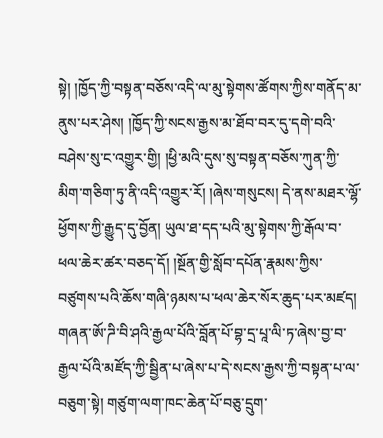སྟེ། །ཁྱོད་ཀྱི་བསྟན་བཅོས་འདི་ལ་མུ་སྟེགས་ཚོགས་ཀྱིས་གནོད་མ་ནུས་པར་ཤེས། །ཁྱོད་ཀྱི་སངས་རྒྱས་མ་ཐོབ་བར་དུ་དགེ་བའི་བཤེས་སུ་ང་འགྱུར་གྱི། །ཕྱི་མའི་དུས་སུ་བསྟན་བཅོས་ཀུན་ཀྱི་མིག་གཅིག་ཏུ་ནི་འདི་འགྱུར་རོ། །ཞེས་གསུངས། དེ་ནས་མཐར་ལྷོ་ཕྱོགས་ཀྱི་རྒྱུད་དུ་བྱོན། ཡུལ་ཐ་དད་པའི་མུ་སྟེགས་ཀྱི་རྒོལ་བ་ཕལ་ཆེར་ཚར་བཅད་དོ། །སྔོན་གྱི་སློབ་དཔོན་རྣམས་ཀྱིས་བཙུགས་པའི་ཆོས་གཞི་ཉམས་པ་ཕལ་ཆེར་སོར་ཆུད་པར་མཛད། གཞན་ཨོ་ཌི་བི་ཤའི་རྒྱལ་པོའི་བློན་པོ་བྷ་དྲ་པཱ་ལི་ཏ་ཞེས་བྱ་བ་རྒྱལ་པོའི་མཛོད་ཀྱི་སྦྱིན་པ་ཞེས་པ་དེ་སངས་རྒྱས་ཀྱི་བསྟན་པ་ལ་བཅུག་སྟེ། གཙུག་ལག་ཁང་ཆེན་པོ་བཅུ་དྲུག་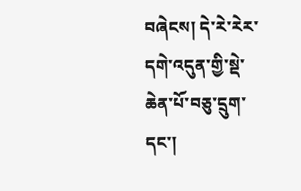བཞེངས། དེ་རེ་རེར་དགེ་འདུན་གྱི་སྡེ་ཆེན་པོ་བཅུ་དྲུག་དང་།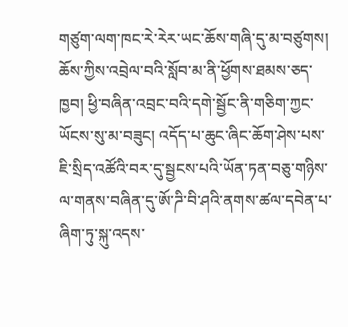གཙུག་ལག་ཁང་རེ་རེར་ཡང་ཆོས་གཞི་དུ་མ་བཙུགས། ཆོས་ཀྱིས་འབྲེལ་བའི་སློབ་མ་ནི་ཕྱོགས་ཐམས་ཅད་ཁྱབ། ཕྱི་བཞིན་འབྲང་བའི་དགེ་སྦྱོང་ནི་གཅིག་ཀྱང་ཡོངས་སུ་མ་བཟུང། འདོད་པ་ཆུང་ཞིང་ཆོག་ཤེས་པས་ཇི་སྲིད་འཚོའི་བར་དུ་སྦྱངས་པའི་ཡོན་ཏན་བཅུ་གཉིས་ལ་གནས་བཞིན་དུ་ཨོ་ཌི་བི་ཤའི་ནགས་ཚལ་དབེན་པ་ཞིག་ཏུ་སྐུ་འདས་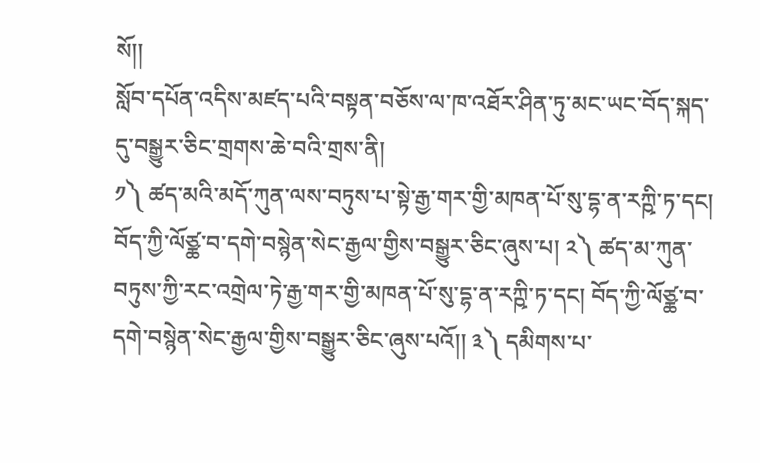སོ།།
སློབ་དཔོན་འདིས་མཛད་པའི་བསྟན་བཅོས་ལ་ཁ་འཐོར་ཤིན་ཏུ་མང་ཡང་བོད་སྐད་དུ་བསྒྱུར་ཅིང་གྲགས་ཆེ་བའི་གྲས་ནི།
༡༽ ཚད་མའི་མདོ་ཀུན་ལས་བཏུས་པ་སྟེ་རྒྱ་གར་གྱི་མཁན་པོ་སུ་དྷ་ན་རཀྵི་ཏ་དང། བོད་ཀྱི་ལོཙྪ་བ་དགེ་བསྙེན་སེང་རྒྱལ་གྱིས་བསྒྱུར་ཅིང་ཞུས་པ། ༢༽ ཚད་མ་ཀུན་བཏུས་ཀྱི་རང་འགྲེལ་ཏེ་རྒྱ་གར་གྱི་མཁན་པོ་སུ་དྷ་ན་རཀྵི་ཏ་དང། བོད་ཀྱི་ལོཙྪ་བ་དགེ་བསྙེན་སེང་རྒྱལ་གྱིས་བསྒྱུར་ཅིང་ཞུས་པའོ།། ༣༽ དམིགས་པ་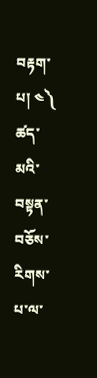བརྟག་པ། ༤༽ ཚད་མའི་བསྟན་བཅོས་རིགས་པ་ལ་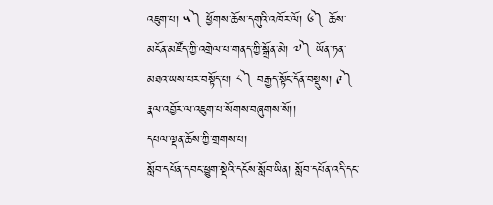འཇུག་པ། ༥༽ ཕྱོགས་ཆོས་དགུའི་འཁོར་ལོ། ༦༽ ཆོས་མངོན་མཛོད་ཀྱི་འགྲེལ་པ་གནད་ཀྱི་སྒྲོན་མེ། ༧༽ ཡོན་ཏན་མཐའ་ཡས་པར་བསྟོད་པ། ༨༽ བརྒྱད་སྟོང་དོན་བསྡུས། ༩༽ རྣལ་འབྱོར་ལ་འཇུག་པ་སོགས་བཞུགས་སོ།།
དཔལ་ལྡན་ཆོས་ཀྱི་གྲགས་པ།
སློབ་དཔོན་དབང་ཕྱུག་སྡེའི་དངོས་སློབ་ཡིན། སློབ་དཔོན་འདི་དང་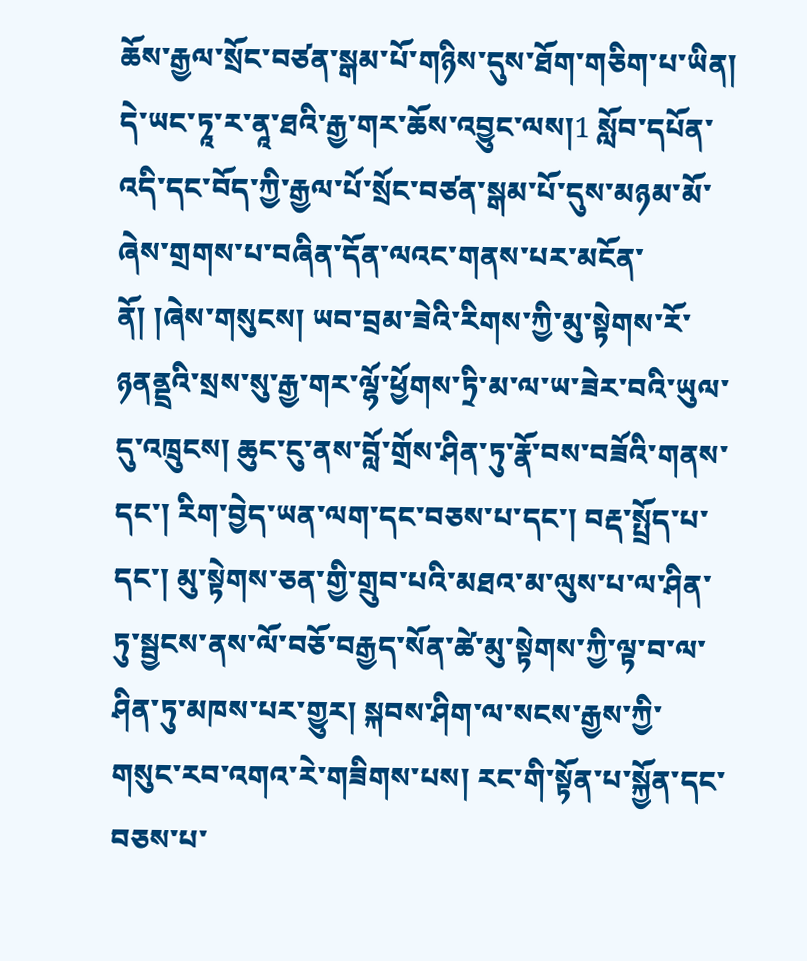ཆོས་རྒྱལ་སྲོང་བཙན་སྒམ་པོ་གཉིས་དུས་ཐོག་གཅིག་པ་ཡིན། དེ་ཡང་ཏཱ་ར་ནཱ་ཐའི་རྒྱ་གར་ཆོས་འབྱུང་ལས།1 སློབ་དཔོན་འདི་དང་བོད་ཀྱི་རྒྱལ་པོ་སྲོང་བཙན་སྒམ་པོ་དུས་མཉམ་མོ་ཞེས་གྲགས་པ་བཞིན་དོན་ལའང་གནས་པར་མངོན་ནོ། །ཞེས་གསུངས། ཡབ་བྲམ་ཟེའི་རིགས་ཀྱི་མུ་སྟེགས་རོ་ཉནནྡྲའི་སྲས་སུ་རྒྱ་གར་ལྷོ་ཕྱོགས་ཏྲི་མ་ལ་ཡ་ཟེར་བའི་ཡུལ་དུ་འཁྲུངས། ཆུང་ངུ་ནས་བློ་གྲོས་ཤིན་ཏུ་རྣོ་བས་བཟོའི་གནས་དང་། རིག་བྱེད་ཡན་ལག་དང་བཅས་པ་དང་། བརྡ་སྤྲོད་པ་དང་། མུ་སྟེགས་ཅན་གྱི་གྲུབ་པའི་མཐའ་མ་ལུས་པ་ལ་ཤིན་ཏུ་སྦྱངས་ནས་ལོ་བཅོ་བརྒྱད་སོན་ཚེ་མུ་སྟེགས་ཀྱི་ལྟ་བ་ལ་ཤིན་ཏུ་མཁས་པར་གྱུར། སྐབས་ཤིག་ལ་སངས་རྒྱས་ཀྱི་གསུང་རབ་འགའ་རེ་གཟིགས་པས། རང་གི་སྟོན་པ་སྐྱོན་དང་བཅས་པ་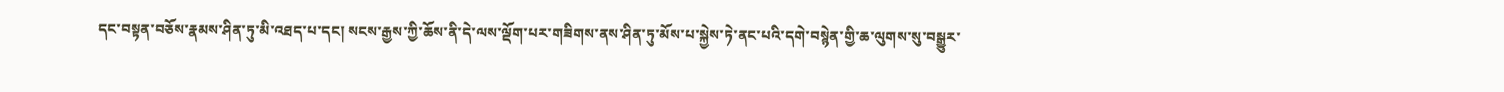དང་བསྟན་བཅོས་རྣམས་ཤིན་ཏུ་མི་འཐད་པ་དང། སངས་རྒྱས་ཀྱི་ཆོས་ནི་དེ་ལས་ལྡོག་པར་གཟིགས་ནས་ཤིན་ཏུ་མོས་པ་སྐྱེས་ཏེ་ནང་པའི་དགེ་བསྙེན་གྱི་ཆ་ལུགས་སུ་བསྒྱུར་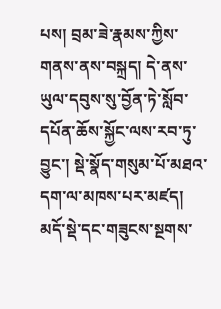པས། བྲམ་ཟེ་རྣམས་ཀྱིས་གནས་ནས་བསྐྲད། དེ་ནས་ཡུལ་དབུས་སུ་བྱོན་ཏེ་སློབ་དཔོན་ཆོས་སྐྱོང་ལས་རབ་ཏུ་བྱུང་། སྡེ་སྣོད་གསུམ་པོ་མཐའ་དག་ལ་མཁས་པར་མཛད། མདོ་སྡེ་དང་གཟུངས་སྔགས་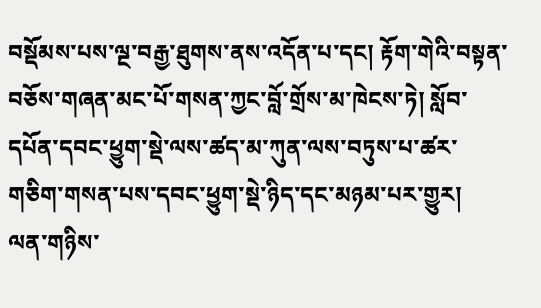བསྡོམས་པས་ལྔ་བརྒྱ་ཐུགས་ནས་འདོན་པ་དང། རྟོག་གེའི་བསྟན་བཅོས་གཞན་མང་པོ་གསན་ཀྱང་བློ་གྲོས་མ་ཁེངས་ཏེ། སློབ་དཔོན་དབང་ཕྱུག་སྡེ་ལས་ཚད་མ་ཀུན་ལས་བཏུས་པ་ཚར་གཅིག་གསན་པས་དབང་ཕྱུག་སྡེ་ཉིད་དང་མཉམ་པར་གྱུར།
ལན་གཉིས་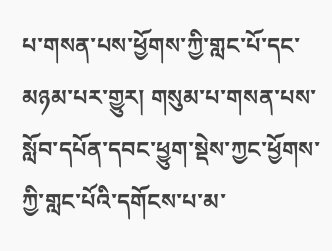པ་གསན་པས་ཕྱོགས་ཀྱི་གླང་པོ་དང་མཉམ་པར་གྱུར། གསུམ་པ་གསན་པས་སློབ་དཔོན་དབང་ཕྱུག་སྡེས་ཀྱང་ཕྱོགས་ཀྱི་གླང་པོའི་དགོངས་པ་མ་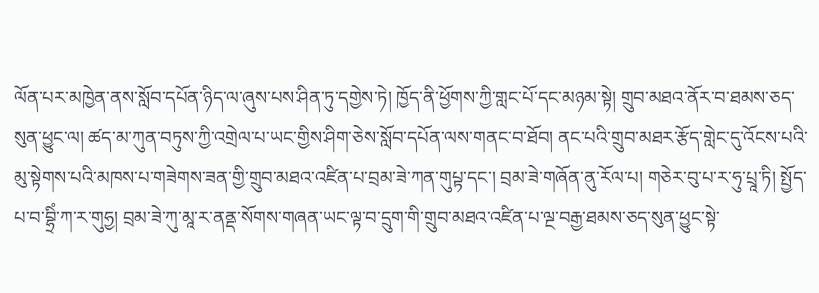ལོན་པར་མཁྱེན་ནས་སློབ་དཔོན་ཉིད་ལ་ཞུས་པས་ཤིན་ཏུ་དགྱེས་ཏེ། ཁྱོད་ནི་ཕྱོགས་ཀྱི་གླང་པོ་དང་མཉམ་སྟེ། གྲུབ་མཐའ་ནོར་བ་ཐམས་ཅད་སུན་ཕྱུང་ལ། ཚད་མ་ཀུན་བཏུས་ཀྱི་འགྲེལ་པ་ཡང་གྱིས་ཤིག་ཅེས་སློབ་དཔོན་ལས་གནང་བ་ཐོབ། ནང་པའི་གྲུབ་མཐར་རྩོད་གླེང་དུ་འོངས་པའི་མུ་སྟེགས་པའི་མཁས་པ་གཟེགས་ཟན་གྱི་གྲུབ་མཐའ་འཛིན་པ་བྲམ་ཟེ་ཀན་གུཔྟ་དང་། བྲམ་ཟེ་གཞོན་ནུ་རོལ་པ། གཅེར་བུ་པ་ར་ཧུ་པྲཱ་ཏི། སྤྱོད་པ་བ་བྷྲིཾ་ཀ་ར་གུཧྱ། བྲམ་ཟེ་ཀུ་མཱ་ར་ནནྡ་སོགས་གཞན་ཡང་ལྟ་བ་དྲུག་གི་གྲུབ་མཐའ་འཛིན་པ་ལྔ་བརྒྱ་ཐམས་ཅད་སུན་ཕྱུང་སྟེ་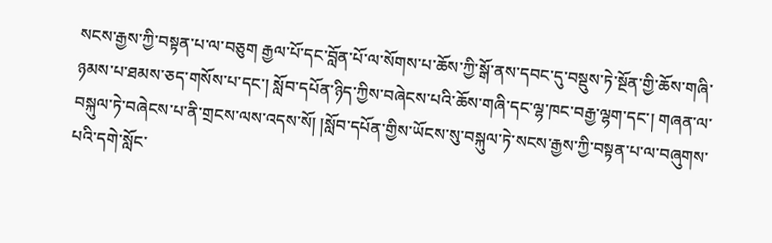སངས་རྒྱས་ཀྱི་བསྟན་པ་ལ་བཅུག རྒྱལ་པོ་དང་བློན་པོ་ལ་སོགས་པ་ཆོས་ཀྱི་སྒོ་ནས་དབང་དུ་བསྡུས་ཏེ་སྔོན་གྱི་ཆོས་གཞི་ཉམས་པ་ཐམས་ཅད་གསོས་པ་དང་། སློབ་དཔོན་ཉིད་ཀྱིས་བཞེངས་པའི་ཆོས་གཞི་དང་ལྷ་ཁང་བརྒྱ་ལྷག་དང་། གཞན་ལ་བསྐུལ་ཏེ་བཞེངས་པ་ནི་གྲངས་ལས་འདས་སོ། །སློབ་དཔོན་གྱིས་ཡོངས་སུ་བསྐུལ་ཏེ་སངས་རྒྱས་ཀྱི་བསྟན་པ་ལ་བཞུགས་པའི་དགེ་སློང་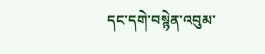དང་དགེ་བསྙེན་འབུམ་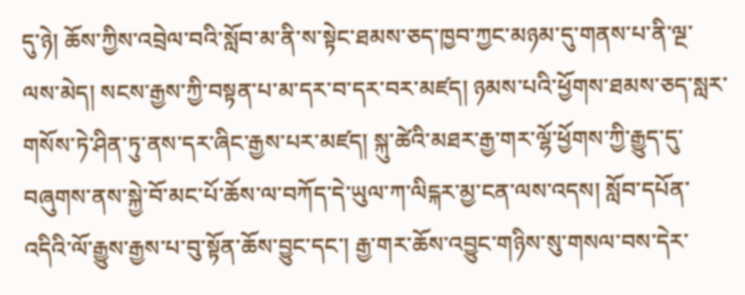དུ་ཉེ། ཆོས་ཀྱིས་འབྲེལ་བའི་སློབ་མ་ནི་ས་སྟེང་ཐམས་ཅད་ཁྱབ་ཀྱང་མཉམ་དུ་གནས་པ་ནི་ལྔ་ལས་མེད། སངས་རྒྱས་ཀྱི་བསྟན་པ་མ་དར་བ་དར་བར་མཛད། ཉམས་པའི་ཕྱོགས་ཐམས་ཅད་སླར་གསོས་ཏེ་ཤིན་ཏུ་ནས་དར་ཞིང་རྒྱས་པར་མཛད། སྐུ་ཚེའི་མཐར་རྒྱ་གར་ལྷོ་ཕྱོགས་ཀྱི་རྒྱུད་དུ་བཞུགས་ནས་སྐྱེ་བོ་མང་པོ་ཆོས་ལ་བཀོད་དེ་ཡུལ་ཀ་ལིངྐར་མྱ་ངན་ལས་འདས། སློབ་དཔོན་འདིའི་ལོ་རྒྱུས་རྒྱས་པ་བུ་སྟོན་ཆོས་བྱུང་དང་། རྒྱ་གར་ཆོས་འབྱུང་གཉིས་སུ་གསལ་བས་དེར་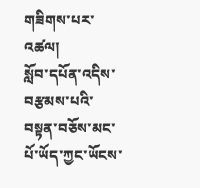གཟིགས་པར་འཚལ།
སློབ་དཔོན་འདིས་བརྩམས་པའི་བསྟན་བཅོས་མང་པོ་ཡོད་ཀྱང་ཡོངས་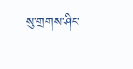སུ་གྲགས་ཤིང་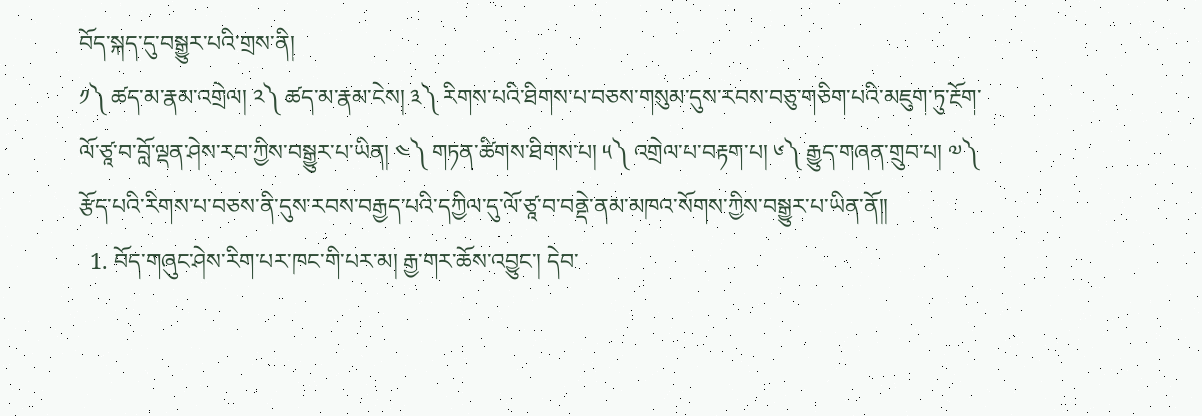བོད་སྐད་དུ་བསྒྱུར་པའི་གྲས་ནི།
༡༽ ཚད་མ་རྣམ་འགྲེལ། ༢༽ ཚད་མ་རྣམ་ངེས། ༣༽ རིགས་པའི་ཐིགས་པ་བཅས་གསུམ་དུས་རབས་བཅུ་གཅིག་པའི་མཇུག་ཏུ་རྔོག་ལོ་ཙཱ་བ་བློ་ལྡན་ཤེས་རབ་ཀྱིས་བསྒྱུར་པ་ཡིན། ༤༽ གཏན་ཚིགས་ཐིགས་པ། ༥༽ འགྲེལ་པ་བརྟག་པ། ༦༽ རྒྱུད་གཞན་གྲུབ་པ། ༧༽ རྩོད་པའི་རིགས་པ་བཅས་ནི་དུས་རབས་བརྒྱད་པའི་དཀྱིལ་དུ་ལོ་ཙཱ་བ་བནྡེ་ནམ་མཁའ་སོགས་ཀྱིས་བསྒྱུར་པ་ཡིན་ནོ།།
  1. བོད་གཞུང་ཤེས་རིག་པར་ཁང་གི་པར་མ། རྒྱ་གར་ཆོས་འབྱུང་། དེབ་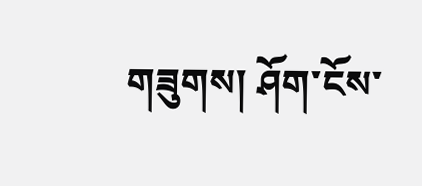གཟུགས། ཤོག་ངོས་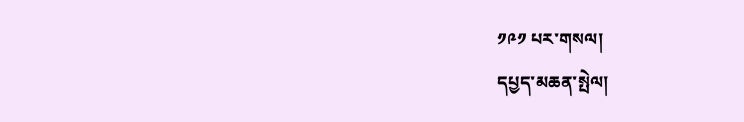༡༩༡ པར་གསལ།
དཔྱད་མཆན་སྤེལ།